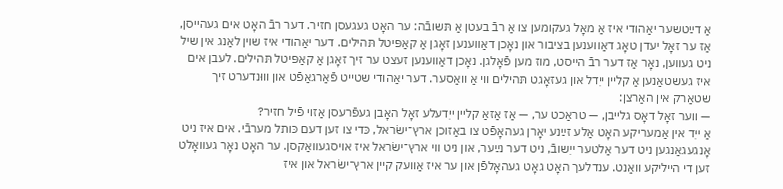אַ דײַטשער יאַהודי איז אַ מאָל געקומען צו אַ רבֿ בעטן אַ תּשובֿה: ער האָט געגעסן חזיר. דער רבֿ האָט אים געהייסן, אַז ער זאָל יעדן טאָג דאַווענען בציבור און נאָכן דאַווענען זאָגן אַ קאַפּיטל תּהילים. דער יאַהודי איז שוין לאַנג אין שיל ניט געווען, נאָר אַז דער רבֿ הייסט, מוז מען פֿאָלגן. נאָכן דאַווענען זעצט ער זיך זאָגן אַ קאַפּיטל תּהילים. לעבן אים איז געשטאַנען אַ קליין ייִדל און געזאָגט תּהילים ווי אַ וואַסער. דער יאַהודי שטייט פֿאַרגאַפֿט און וווּנדערט זיך שטאַרק אין האַרצן:
— ווער זאָל דאָס גלייבן, — טראַכט ער, — אַז אַזאַ קליין ייִדעלע זאָל האָבן געפֿרעסן אַזוי פֿיל חזיר?
אַ ייִד אין אַמעריקע האָט אַלע זײַנע יאָרן געהאָפֿט צו באַזוכן ארץ־ישׂראל, כּדי צו זען דעם כּותל מערבֿי. אים איז ניט אָנגעגאַנגען ניט דער אַלטער ייִשובֿ, ניט דער נײַער, און ניט ווי ארץ־ישׂראל איז אויסגעוואַקסן. ער האָט נאָר געוואָלט זען די הייליקע וואַנט. ענדלעך האָט גאָט געהאָלפֿן און ער איז אַוועק קיין ארץ־ישׂראל און איז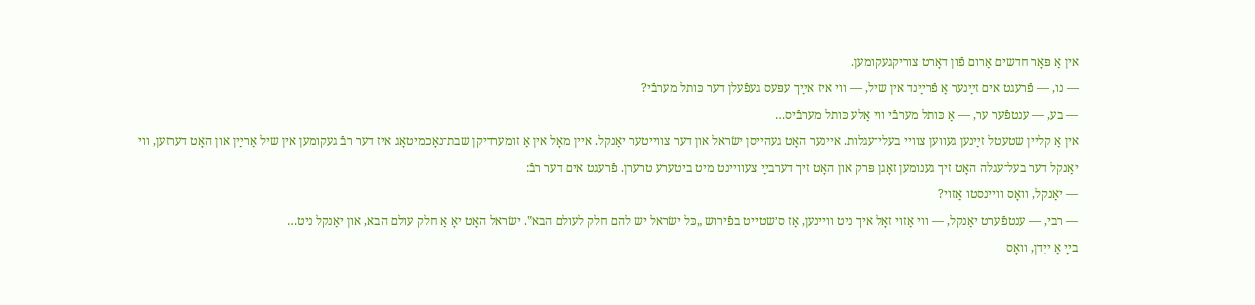אין אַ פּאָר חדשים אַרום פֿון דאָרט צוריקגעקומען.
— נו, — פֿרעגט אים זײַנער אַ פֿרײַנד אין שיל, — ווי איז אײַך עפּעס געפֿעלן דער כּותל מערבֿי?
— בע, — ענטפֿער ער, — אַ כּותל מערבֿי ווי אַלע כּותל מערבֿיס…
אין אַ קליין שטעטל זײַנען געווען צוויי בעלי־עגלות. איינער האָט געהייסן ישׂראל און דער צווייטער יאַנקל. איין מאָל אין אַ זומערדיקן שבת־נאָכמיטאָג איז דער רבֿ געקומען אין שיל אַרײַן און האָט דערזען, ווי יאַנקל דער בעל־עגלה האָט זיך גענומען זאָגן פּרק און האָט זיך דערבײַ צעוויינט מיט ביטערע טרערן. פֿרעגט אים דער רבֿ:
— יאַנקל, וואָס וויינסטו אַזוי?
— רבי, — ענטפֿערט יאַנקל, — ווי אַזוי זאָל איך ניט וויינען, אַז ס׳שטייט בפֿירוש „כּל ישׂראל יש להם חלק לעולם הבא‟. ישׂראל האָט יאָ אַ חלק עולם הבא, און יאַנקל ניט…
בײַ אַ ייִדן, וואָס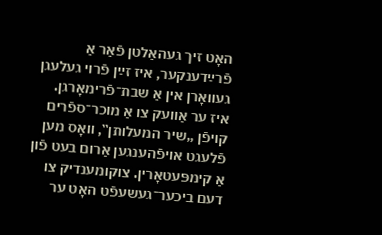האָט זיך געהאַלטן פֿאַר אַ פֿרײַדענקער, איז זײַן פֿרוי געלעגן געוואָרן אין אַ שבת־פֿרימאָרגן. איז ער אַוועק צו אַ מוכר־ספֿרים קויפֿן „שיר המעלותן‟, וואָס מען פֿלעגט אויפֿהענגען אַרום בעט פֿון אַ קימפּעטאָרין. צוקומענדיק צו דעם ביכער־געשעפֿט האָט ער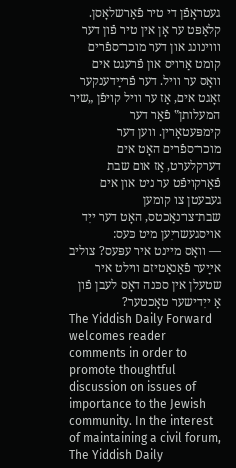געטראָפֿן די טיר פֿאַרשלאָסן. קלאַפּט ער אָן אין טיר פֿון דער וווינונג און דער מוכר־ספֿרים קומט אַרויס און פֿרעגט אים וואָס ער וויל. דער פֿרײַדענקער זאָגט אים, אַז ער וויל קויפֿן „שיר המעלותן‟ פֿאַר דער קימפּעטאָרין. ווען דער מוכר־ספֿרים האָט אים דערקלערט, אַז אום שבת פֿאַרקויפֿט ער ניט און אים געבעטן צו קומען שבת־צו־נאַכטס, האָט דער ייִד אויסגעשריִען מיט כּעס:
— וואָס מיינט איר עפּעס? צוליב אײַער פֿאַנאַטיזם ווילט איר שטעלן אין סכּנה דאָס לעבן פֿון אַ ייִדישער טאָכטער?
The Yiddish Daily Forward welcomes reader comments in order to promote thoughtful discussion on issues of importance to the Jewish community. In the interest of maintaining a civil forum, The Yiddish Daily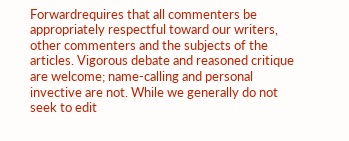Forwardrequires that all commenters be appropriately respectful toward our writers, other commenters and the subjects of the articles. Vigorous debate and reasoned critique are welcome; name-calling and personal invective are not. While we generally do not seek to edit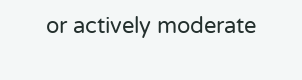or actively moderate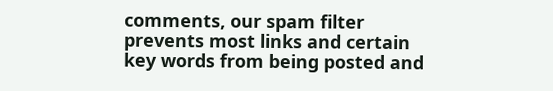comments, our spam filter prevents most links and certain key words from being posted and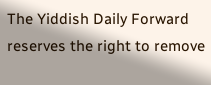The Yiddish Daily Forward reserves the right to remove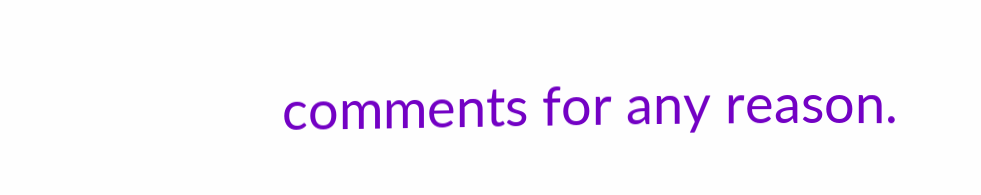comments for any reason.